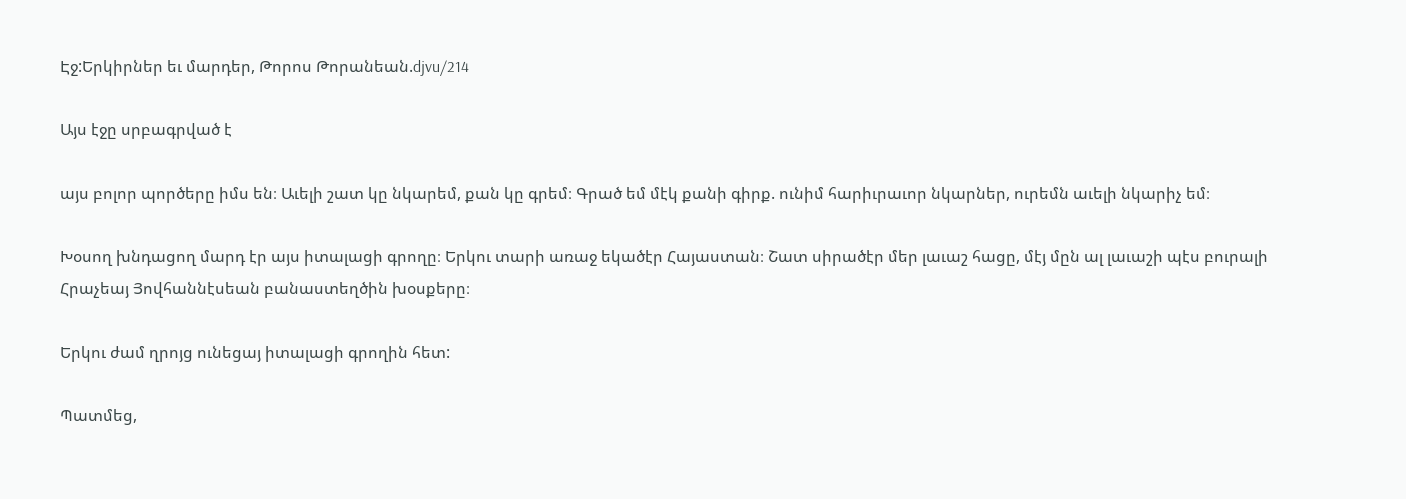Էջ:Երկիրներ եւ մարդեր, Թորոս Թորանեան.djvu/214

Այս էջը սրբագրված է

այս բոլոր պործերը իմս են։ Աւելի շատ կը նկարեմ, քան կը գրեմ։ Գրած եմ մէկ քանի գիրք. ունիմ հարիւրաւոր նկարներ, ուրեմն աւելի նկարիչ եմ։

Խօսող խնդացող մարդ էր այս իտալացի գրողը։ Երկու տարի առաջ եկածէր Հայաստան։ Շատ սիրածէր մեր լաւաշ հացը, մէյ մըն ալ լաւաշի պէս բուրալի Հրաչեայ Յովհաննէսեան բանաստեղծին խօսքերը։

Երկու ժամ ղրոյց ունեցայ իտալացի գրողին հետ:

Պատմեց,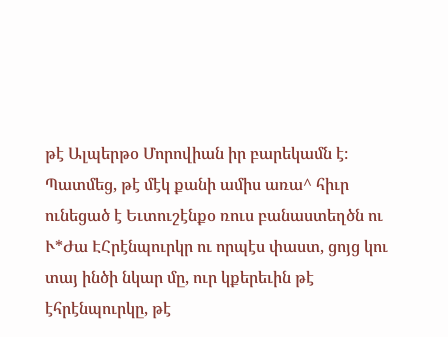թէ Ալպերթօ Մորովիան իր բարեկամն է։ Պատմեց, թէ մէկ քանի ամիս առա^ հիւր ունեցած է Եւտուշէնքօ ռուս բանաստեղծն ու Ւ*Ժա ԷՀրէնպուրկր ու որպէս փաստ, ցոյց կու տայ ինծի նկար մը, ուր կքերեւին թէ էհրէնպուրկը, թէ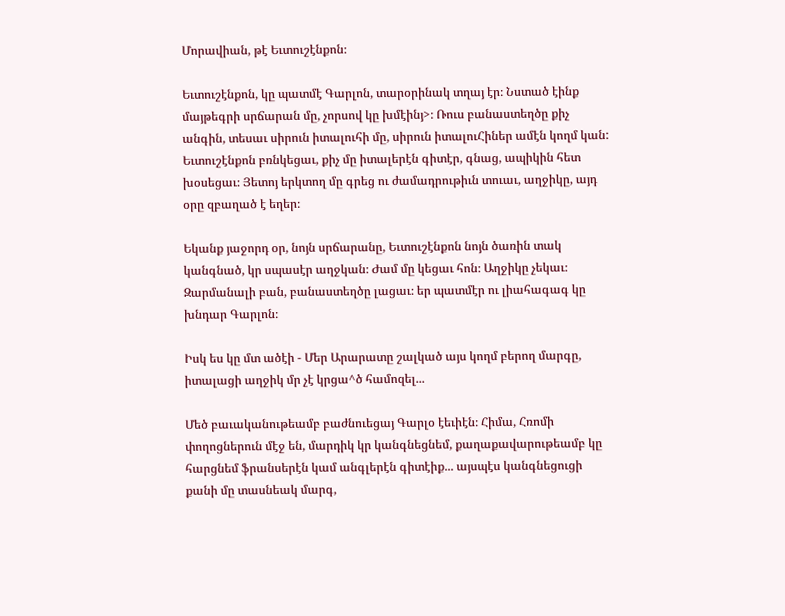Մորավիան, թէ Եւտուշէնքոն։

Եւտուշէնքոն, կը պատմէ Գարլոն, տարօրինակ տղայ էր։ Նստած էինք մայթեգրի սրճարան մը, չորսով կը խմէինյ>։ Ռուս բանաստեղծը քիչ անգին, տեսաւ սիրուն իտալուհի մը, սիրուն իտալուՀիներ ամէն կողմ կան: Եւտուշէնքոն բռնկեցաւ, քիչ մը իտալերէն գիտէր, գնաց, ապիկին հետ խօսեցաւ։ Յետոյ երկտող մը գրեց ու ժամադրութիւն տուաւ, աղջիկը, այդ օրը զբաղած է եղեր։

Եկանք յաջորդ օր, նոյն սրճարանը, Եւտուշէնքոն նոյն ծառին տակ կանգնած, կր սպասէր աղջկան։ Ժամ մը կեցաւ հոն։ Աղջիկը չեկաւ։ Զարմանալի բան, բանաստեղծը լացաւ։ եր պատմէր ու լիահագագ կը խնդար Գարլոն։

Իսկ ես կը մտ ածէի - Մեր Արարատը շալկած այս կողմ բերող մարգը, իտալացի աղջիկ մր չէ կրցա^ծ համոզել...

Մեծ բաւականութեամբ բաժնուեցայ Գարլօ էեւիէն։ Հիմա, Հռոմի փողոցներուն մէջ են, մարդիկ կր կանգնեցնեմ, քաղաքավարութեամբ կը հարցնեմ ֆրանսերէն կամ անգլերէն գիտէիք... այսպէս կանգնեցուցի քանի մը տասնեակ մարգ,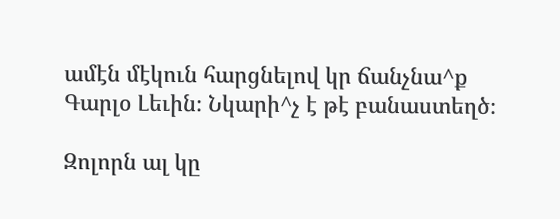ամէն մէկուն հարցնելով կր ճանչնա^ք Գարլօ Լեւին։ Նկարի^չ է թէ բանաստեղծ։

Զոլորն ալ կը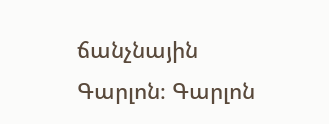ճանչնային Գարլոն։ Գարլոն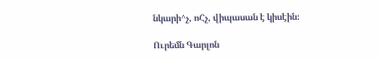նկարի^չ, ոՀչ, վիպասան է կիսէին։

Ուրեմն Գարլոն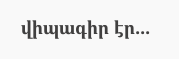վիպագիր էր...